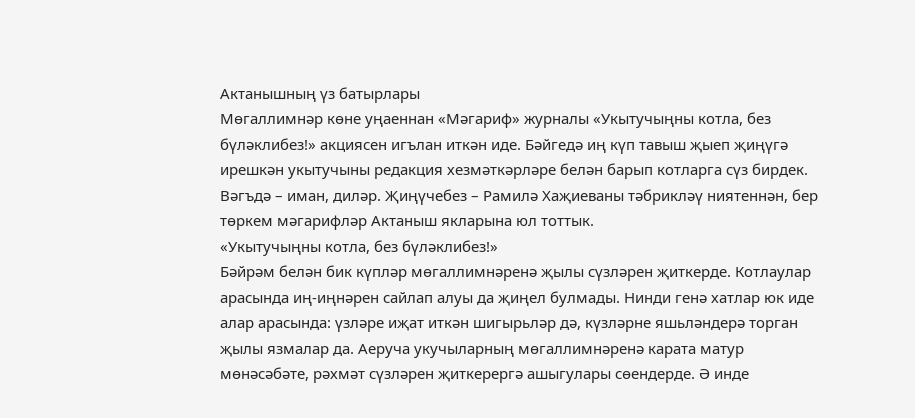Актанышның үз батырлары
Мөгаллимнәр көне уңаеннан «Мәгариф» журналы «Укытучыңны котла, без бүләклибез!» акциясен игълан иткән иде. Бәйгедә иң күп тавыш җыеп җиңүгә ирешкән укытучыны редакция хезмәткәрләре белән барып котларга сүз бирдек. Вәгъдә – иман, диләр. Җиңүчебез – Рамилә Хаҗиеваны тәбрикләү ниятеннән, бер төркем мәгарифләр Актаныш якларына юл тоттык.
«Укытучыңны котла, без бүләклибез!»
Бәйрәм белән бик күпләр мөгаллимнәренә җылы сүзләрен җиткерде. Котлаулар арасында иң-иңнәрен сайлап алуы да җиңел булмады. Нинди генә хатлар юк иде алар арасында: үзләре иҗат иткән шигырьләр дә, күзләрне яшьләндерә торган җылы язмалар да. Аеруча укучыларның мөгаллимнәренә карата матур мөнәсәбәте, рәхмәт сүзләрен җиткерергә ашыгулары сөендерде. Ә инде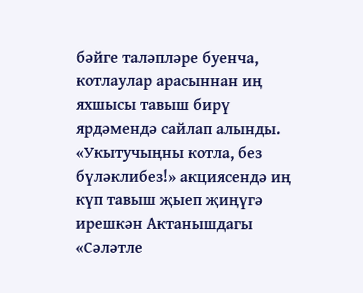бәйге таләпләре буенча, котлаулар арасыннан иң яхшысы тавыш бирү ярдәмендә сайлап алынды. «Укытучыңны котла, без бүләклибез!» акциясендә иң күп тавыш җыеп җиңүгә ирешкән Актанышдагы «Сәләтле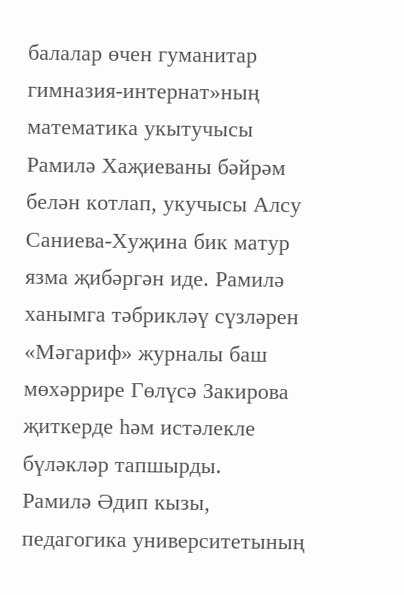балалар өчен гуманитар гимназия-интернат»ның математика укытучысы Рамилә Хаҗиеваны бәйрәм белән котлап, укучысы Алсу Саниева-Хуҗина бик матур язма җибәргән иде. Рамилә ханымга тәбрикләү сүзләрен «Мәгариф» журналы баш мөхәррире Гөлүсә Закирова җиткерде һәм истәлекле бүләкләр тапшырды.
Рамилә Әдип кызы, педагогика университетының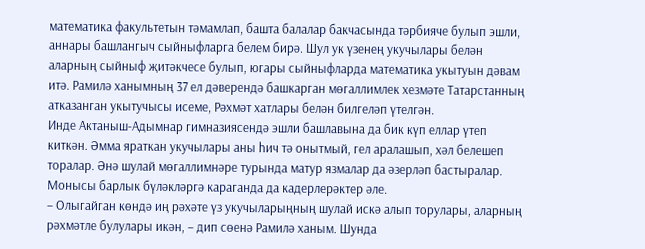математика факультетын тәмамлап, башта балалар бакчасында тәрбияче булып эшли, аннары башлангыч сыйныфларга белем бирә. Шул ук үзенең укучылары белән аларның сыйныф җитәкчесе булып, югары сыйныфларда математика укытуын дәвам итә. Рамилә ханымның 37 ел дәверендә башкарган мөгаллимлек хезмәте Татарстанның атказанган укытучысы исеме, Рәхмәт хатлары белән билгеләп үтелгән.
Инде Актаныш-Адымнар гимназиясендә эшли башлавына да бик күп еллар үтеп киткән. Әмма яраткан укучылары аны һич тә онытмый, гел аралашып, хәл белешеп торалар. Әнә шулай мөгаллимнәре турында матур язмалар да әзерләп бастыралар. Монысы барлык бүләкләргә караганда да кадерлерәктер әле.
– Олыгайган көндә иң рәхәте үз укучыларыңның шулай искә алып торулары, аларның рәхмәтле булулары икән, – дип сөенә Рамилә ханым. Шунда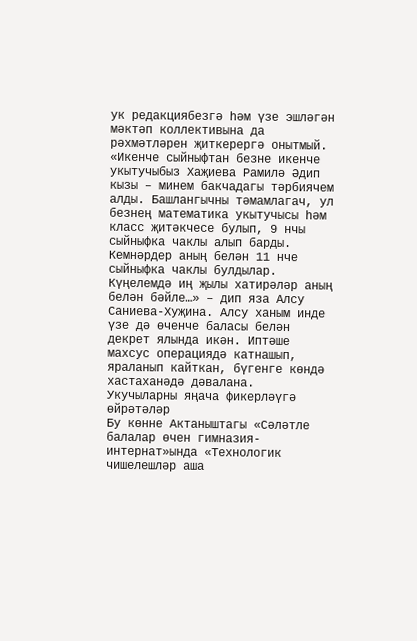ук редакциябезгә һәм үзе эшләгән мәктәп коллективына да рәхмәтләрен җиткерергә онытмый.
«Икенче сыйныфтан безне икенче укытучыбыз Хаҗиева Рамилә Әдип кызы – минем бакчадагы тәрбиячем алды. Башлангычны тәмамлагач, ул безнең математика укытучысы һәм класс җитәкчесе булып, 9 нчы сыйныфка чаклы алып барды. Кемнәрдер аның белән 11 нче сыйныфка чаклы булдылар. Күңелемдә иң җылы хатирәләр аның белән бәйле…» – дип яза Алсу Саниева-Хуҗина. Алсу ханым инде үзе дә өченче баласы белән декрет ялында икән. Иптәше махсус операциядә катнашып, яраланып кайткан, бүгенге көндә хастаханәдә дәвалана.
Укучыларны яңача фикерләүгә өйрәтәләр
Бу көнне Актаныштагы «Сәләтле балалар өчен гимназия-интернат»ында «Технологик чишелешләр аша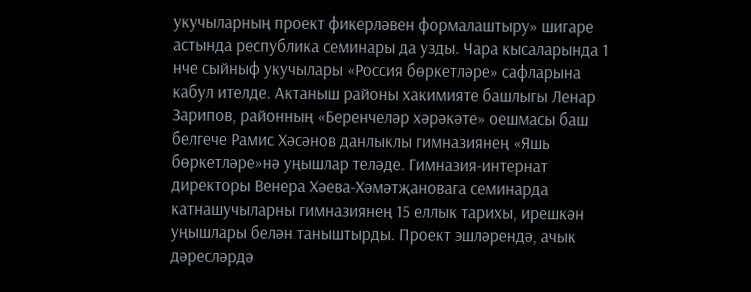укучыларның проект фикерләвен формалаштыру» шигаре астында республика семинары да узды. Чара кысаларында 1 нче сыйныф укучылары «Россия бөркетләре» сафларына кабул ителде. Актаныш районы хакимияте башлыгы Ленар Зарипов, районның «Беренчеләр хәрәкәте» оешмасы баш белгече Рамис Хәсәнов данлыклы гимназиянең «Яшь бөркетләре»нә уңышлар теләде. Гимназия-интернат директоры Венера Хәева-Хәмәтҗановага семинарда катнашучыларны гимназиянең 15 еллык тарихы, ирешкән уңышлары белән таныштырды. Проект эшләрендә, ачык дәресләрдә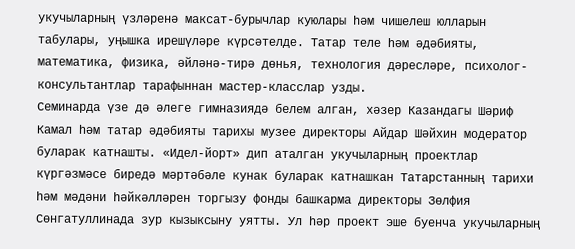укучыларның үзләренә максат-бурычлар куюлары һәм чишелеш юлларын табулары, уңышка ирешүләре күрсәтелде. Татар теле һәм әдәбияты, математика, физика, әйләнә-тирә дөнья, технология дәресләре, психолог-консультантлар тарафыннан мастер-класслар узды.
Семинарда үзе дә әлеге гимназиядә белем алган, хәзер Казандагы Шәриф Камал һәм татар әдәбияты тарихы музее директоры Айдар Шәйхин модератор буларак катнашты. «Идел-йорт» дип аталган укучыларның проектлар күргәзмәсе биредә мәртәбәле кунак буларак катнашкан Татарстанның тарихи һәм мәдәни һәйкәлләрен торгызу фонды башкарма директоры Зөлфия Сөнгатуллинада зур кызыксыну уятты. Ул һәр проект эше буенча укучыларның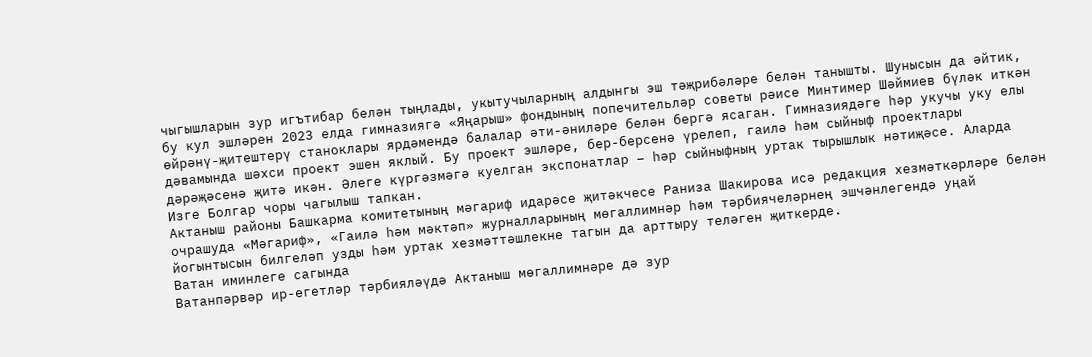чыгышларын зур игътибар белән тыңлады, укытучыларның алдынгы эш тәҗрибәләре белән танышты. Шунысын да әйтик, бу кул эшләрен 2023 елда гимназиягә «Яңарыш» фондының попечительләр советы рәисе Минтимер Шәймиев бүләк иткән өйрәнү-җитештерү станоклары ярдәмендә балалар әти-әниләре белән бергә ясаган. Гимназиядәге һәр укучы уку елы дәвамында шәхси проект эшен яклый. Бу проект эшләре, бер-берсенә үрелеп, гаилә һәм сыйныф проектлары дәрәҗәсенә җитә икән. Әлеге күргәзмәгә куелган экспонатлар – һәр сыйныфның уртак тырышлык нәтиҗәсе. Аларда Изге Болгар чоры чагылыш тапкан.
Актаныш районы Башкарма комитетының мәгариф идарәсе җитәкчесе Раниза Шакирова исә редакция хезмәткәрләре белән очрашуда «Мәгариф», «Гаилә һәм мәктәп» журналларының мөгаллимнәр һәм тәрбиячеләрнең эшчәнлегендә уңай йогынтысын билгеләп узды һәм уртак хезмәттәшлекне тагын да арттыру теләген җиткерде.
Ватан иминлеге сагында
Ватанпәрвәр ир-егетләр тәрбияләүдә Актаныш мөгаллимнәре дә зур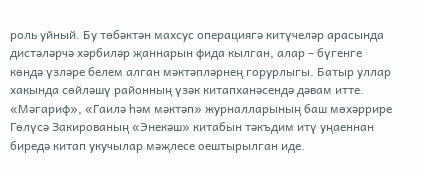роль уйный. Бу төбәктән махсус операциягә китүчеләр арасында дистәләрчә хәрбиләр җаннарын фида кылган, алар – бүгенге көндә үзләре белем алган мәктәпләрнең горурлыгы. Батыр уллар хакында сөйләшү районның үзәк китапханәсендә дәвам итте. «Мәгариф», «Гаилә һәм мәктәп» журналларының баш мөхәррире Гөлүсә Закированың «Энекәш» китабын тәкъдим итү уңаеннан биредә китап укучылар мәҗлесе оештырылган иде.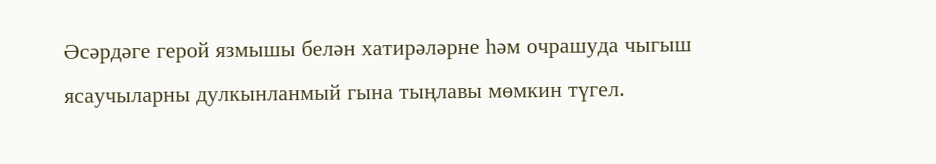Әсәрдәге герой язмышы белән хатирәләрне һәм очрашуда чыгыш ясаучыларны дулкынланмый гына тыңлавы мөмкин түгел.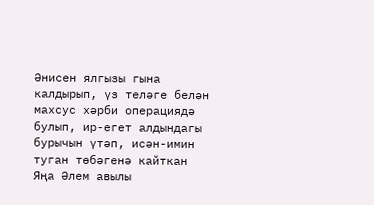Әнисен ялгызы гына калдырып, үз теләге белән махсус хәрби операциядә булып, ир-егет алдындагы бурычын үтәп, исән-имин туган төбәгенә кайткан Яңа Әлем авылы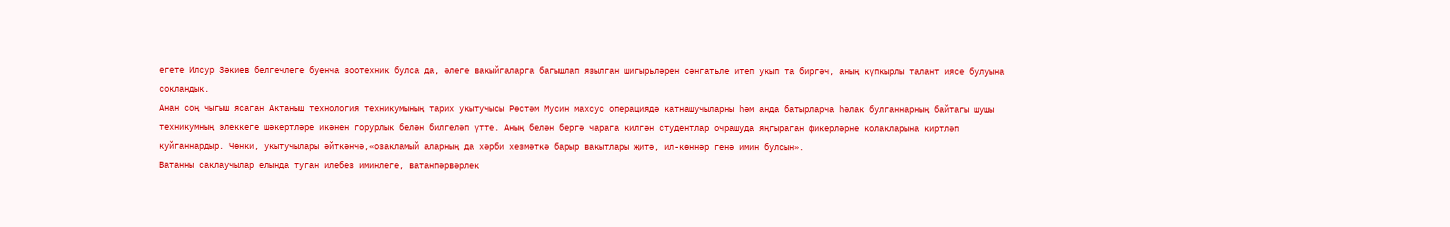егете Илсур Зәкиев белгечлеге буенча зоотехник булса да, әлеге вакыйгаларга багышлап язылган шигырьләрен сәнгатьле итеп укып та биргәч, аның күпкырлы талант иясе булуына сокландык.
Анан соң чыгыш ясаган Актаныш технология техникумының тарих укытучысы Рөстәм Мусин махсус операциядә катнашучыларны һәм анда батырларча һәлак булганнарның байтагы шушы техникумның элеккеге шәкертләре икәнен горурлык белән билгеләп үтте. Аның белән бергә чарага килгән студентлар очрашуда яңгыраган фикерләрне колакларына киртләп куйганнардыр. Чөнки, укытучылары әйткәнчә,«озакламый аларның да хәрби хезмәткә барыр вакытлары җитә, ил-көннәр генә имин булсын».
Ватанны саклаучылар елында туган илебез иминлеге, ватанпәрвәрлек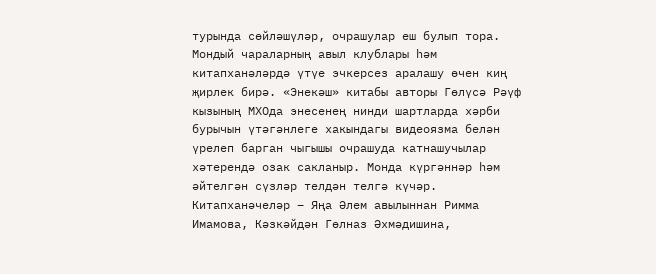турында сөйләшүләр, очрашулар еш булып тора. Мондый чараларның авыл клублары һәм китапханәләрдә үтүе эчкерсез аралашу өчен киң җирлек бирә. «Энекәш» китабы авторы Гөлүсә Рәүф кызының МХОда энесенең нинди шартларда хәрби бурычын үтәгәнлеге хакындагы видеоязма белән үрелеп барган чыгышы очрашуда катнашучылар хәтерендә озак сакланыр. Монда күргәннәр һәм әйтелгән сүзләр телдән телгә күчәр. Китапханәчеләр – Яңа Әлем авылыннан Римма Имамова, Кәзкәйдән Гөлназ Әхмәдишина,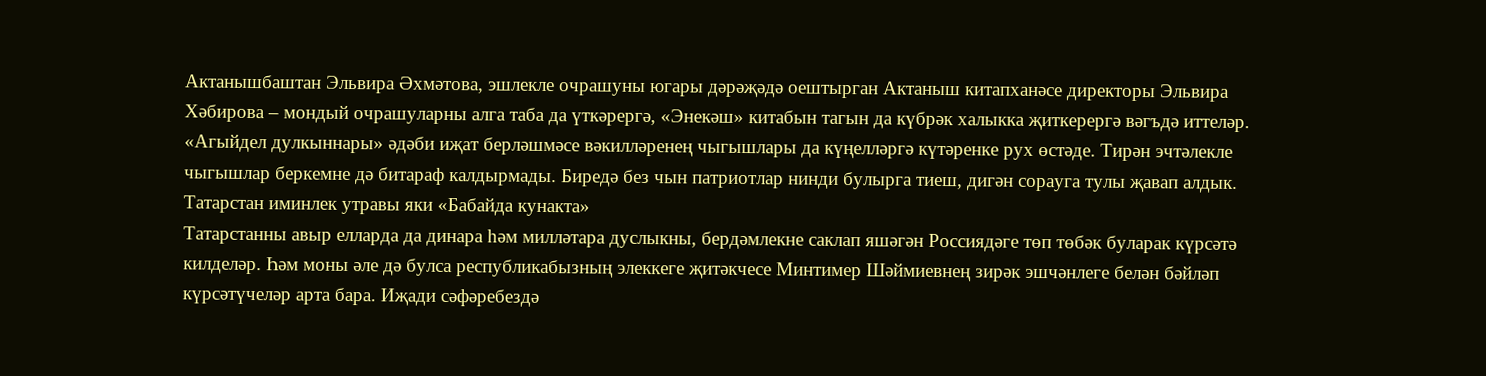Актанышбаштан Эльвира Әхмәтова, эшлекле очрашуны югары дәрәҗәдә оештырган Актаныш китапханәсе директоры Эльвира Хәбирова – мондый очрашуларны алга таба да үткәрергә, «Энекәш» китабын тагын да күбрәк халыкка җиткерергә вәгъдә иттеләр. «Агыйдел дулкыннары» әдәби иҗат берләшмәсе вәкилләренең чыгышлары да күңелләргә күтәренке рух өстәде. Тирән эчтәлекле чыгышлар беркемне дә битараф калдырмады. Биредә без чын патриотлар нинди булырга тиеш, дигән сорауга тулы җавап алдык.
Татарстан иминлек утравы яки «Бабайда кунакта»
Татарстанны авыр елларда да динара һәм милләтара дуслыкны, бердәмлекне саклап яшәгән Россиядәге төп төбәк буларак күрсәтә килделәр. Һәм моны әле дә булса республикабызның элеккеге җитәкчесе Минтимер Шәймиевнең зирәк эшчәнлеге белән бәйләп күрсәтүчеләр арта бара. Иҗади сәфәребездә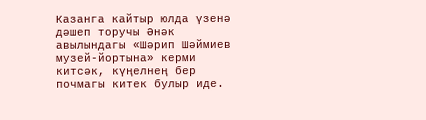Казанга кайтыр юлда үзенә дәшеп торучы Әнәк авылындагы «Шәрип Шәймиев музей-йортына» керми китсәк, күңелнең бер почмагы китек булыр иде.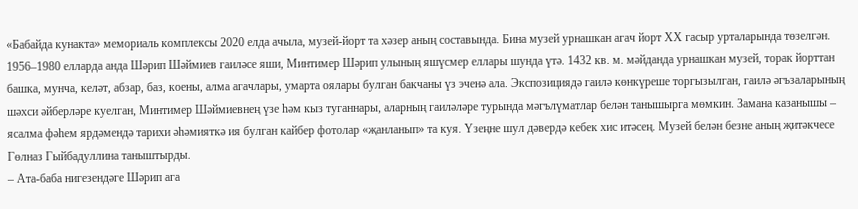«Бабайда кунакта» мемориаль комплексы 2020 елда ачыла, музей-йорт та хәзер аның составында. Бина музей урнашкан агач йорт ХХ гасыр урталарында төзелгән. 1956–1980 елларда анда Шәрип Шәймиев гаиләсе яши, Минтимер Шәрип улының яшүсмер еллары шунда үтә. 1432 кв. м. мәйданда урнашкан музей, торак йорттан башка, мунча, келәт, абзар, баз, коены, алма агачлары, умарта оялары булган бакчаны үз эченә ала. Экспозициядә гаилә көнкүреше торгызылган, гаилә әгъзаларының шәхси әйберләре куелган, Минтимер Шәймиевнең үзе һәм кыз туганнары, аларның гаиләләре турында мәгълүматлар белән танышырга мөмкин. Замана казанышы – ясалма фәһем ярдәмендә тарихи әһәмияткә ия булган кайбер фотолар «җанланып» та куя. Үзеңне шул дәвердә кебек хис итәсең. Музей белән безне аның җитәкчесе Гөлназ Гыйбадуллина таныштырды.
– Ата-баба нигезендәге Шәрип ага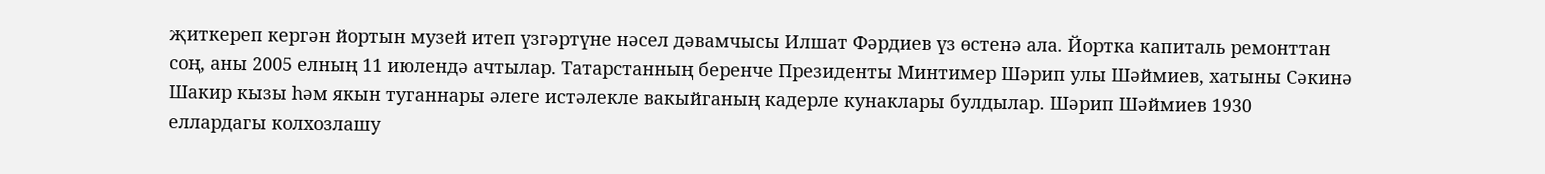җиткереп кергән йортын музей итеп үзгәртүне нәсел дәвамчысы Илшат Фәрдиев үз өстенә ала. Йортка капиталь ремонттан соң, аны 2005 елның 11 июлендә ачтылар. Татарстанның беренче Президенты Минтимер Шәрип улы Шәймиев, хатыны Сәкинә Шакир кызы һәм якын туганнары әлеге истәлекле вакыйганың кадерле кунаклары булдылар. Шәрип Шәймиев 1930 еллардагы колхозлашу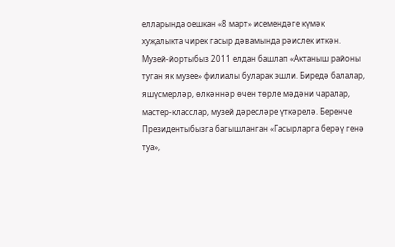елларында оешкан «8 март» исемендәге күмәк хуҗалыкта чирек гасыр дәвамында рәислек иткән. Музей-йортыбыз 2011 елдан башлап «Актаныш районы туган як музее» филиалы буларак эшли. Биредә балалар, яшүсмерләр, өлкәннәр өчен төрле мәдәни чаралар, мастер-класслар, музей дәресләре үткәрелә. Беренче Президентыбызга багышланган «Гасырларга берәү генә туа»,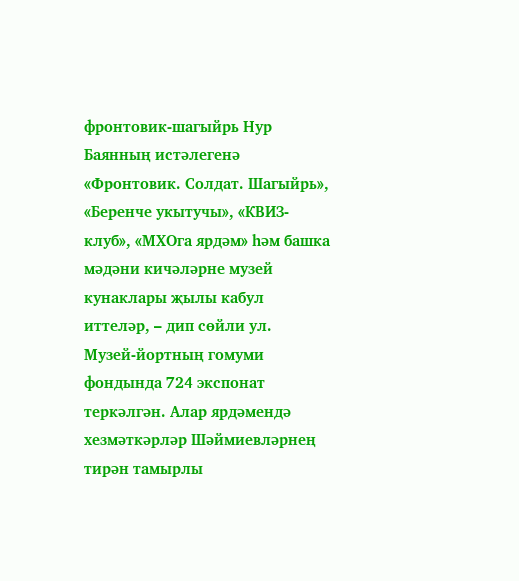фронтовик-шагыйрь Нур Баянның истәлегенә «Фронтовик. Солдат. Шагыйрь», «Беренче укытучы», «КВИЗ-клуб», «МХОга ярдәм» һәм башка мәдәни кичәләрне музей кунаклары җылы кабул иттеләр, – дип сөйли ул.
Музей-йортның гомуми фондында 724 экспонат теркәлгән. Алар ярдәмендә хезмәткәрләр Шәймиевләрнең тирән тамырлы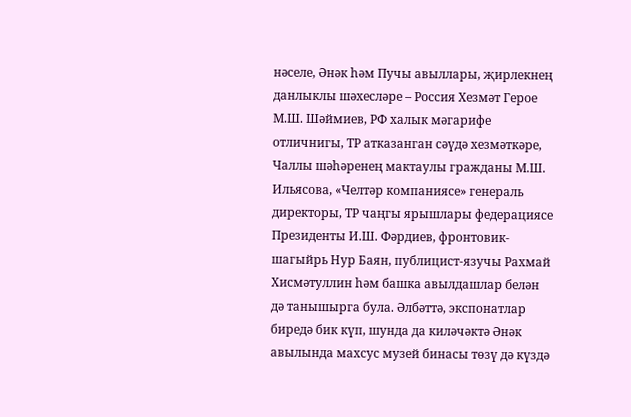нәселе, Әнәк һәм Пучы авыллары, җирлекнең данлыклы шәхесләре – Россия Хезмәт Герое М.Ш. Шәймиев, РФ халык мәгарифе отличнигы, ТР атказанган сәүдә хезмәткәре, Чаллы шәһәренең мактаулы гражданы М.Ш. Ильясова, «Челтәр компаниясе» генераль директоры, ТР чаңгы ярышлары федерациясе Президенты И.Ш. Фәрдиев, фронтовик-шагыйрь Нур Баян, публицист-язучы Рахмай Хисмәтуллин һәм башка авылдашлар белән дә танышырга була. Әлбәттә, экспонатлар биредә бик күп, шунда да киләчәктә Әнәк авылында махсус музей бинасы төзү дә күздә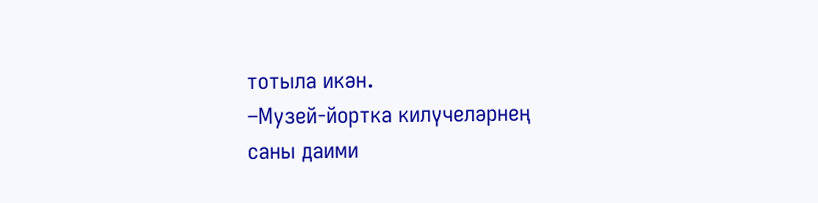тотыла икән.
–Музей-йортка килүчеләрнең саны даими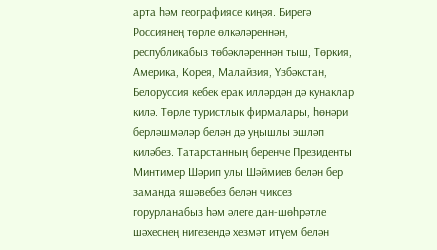арта һәм географиясе киңәя. Бирегә Россиянең төрле өлкәләреннән, республикабыз төбәкләреннән тыш, Төркия, Америка, Корея, Малайзия, Үзбәкстан, Белоруссия кебек ерак илләрдән дә кунаклар килә. Төрле туристлык фирмалары, һөнәри берләшмәләр белән дә уңышлы эшләп киләбез. Татарстанның беренче Президенты Минтимер Шәрип улы Шәймиев белән бер заманда яшәвебез белән чиксез горурланабыз һәм әлеге дан-шөһрәтле шәхеснең нигезендә хезмәт итүем белән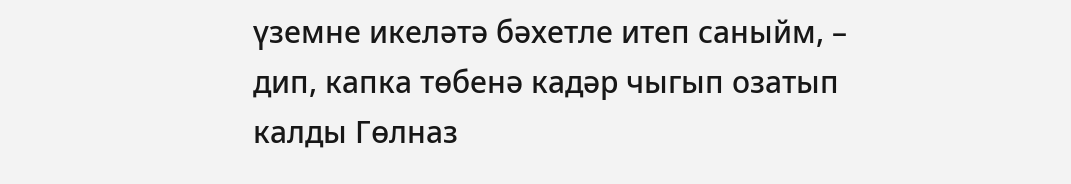үземне икеләтә бәхетле итеп саныйм, – дип, капка төбенә кадәр чыгып озатып калды Гөлназ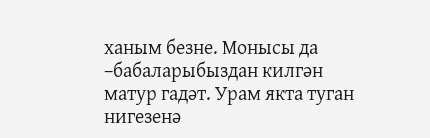ханым безне. Монысы да –бабаларыбыздан килгән матур гадәт. Урам якта туган нигезенә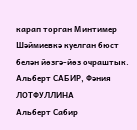карап торган Минтимер Шәймиевкә куелган бюст белән йөзгә-йөз очраштык.
Альберт САБИР, Фәния ЛОТФУЛЛИНА
Альберт Сабир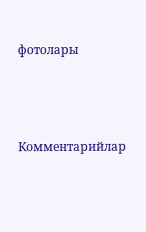фотолары





Комментарийлар